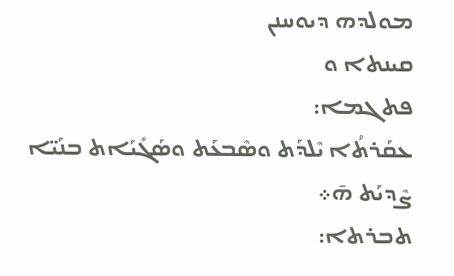ܡܘܠܕܗ ܕܝܘܚܢܢ
ܩܝܢܬܐ ܘ
ܦܬܓܡܐ:
ܥܩܰܪܬܳܐ ܝܶܠܕܰܬ ܘܣܶܒܥܰܬ ܘܣܰܓܺܝܰܐܬ ܒܢܰܝ̈ܐ ܨܶܕܝܰܬ ܗ̄܀
ܬܒܪܬ‌ܐ: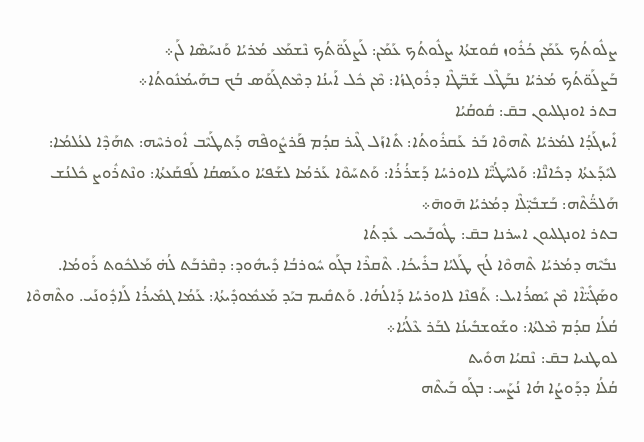ܨܠܽܘܬܳܟ ܥܰܡܰܢ ܟܳܪܽܘܙ ܩܽܘܫܬܳܐ ܨܠܽܘܬܳܟ ܥܰܡܰܢ: ܠܰܨܠܰܘ̈ܬܳܟ ܢܶܫܡܰܥ ܡܳܪܝܳܐ ܘܰܢܚܰܣܶܐ ܠܰܢ܀
ܒܰܨܠܰܘ̈ܬܳܟ ܡܳܪܝܳܐ ܢܒܰܛܶܠ ܫܰܒ̈ܛܶܐ ܕܪܽܘܓܙܳܐ: ܡܶܢ ܟܽܠ ܐܰܝܢܳܐ ܕܡܶܬܓܰܘܰܣ ܒܳܟ ܒܗܰܝܡܳܢܽܘܬܳܐ܀
ܒܬܪ ܐܘܢܓܠܝܘܢ ܒܩ̄: ܩܽܘܩܳܝܳܐ
ܐܺܝܙܓܰܕܳܐ ܠܡܳܪܝܳܐ ܬܶܗܘܶܐ ܒܰܪ ܥܰܩܪܽܘܬܳܐ: ܬܺܐܙܰܠ ܓܶܝܪ ܩܕܳܡ ܦܰܪܨܽܘܦܶܗ ܕܰܬܛܰܝܶܒ ܐܽܘܪܚܶܗ: ܬܗܰܕܶܐ ܠܥܳܠܡܳܐ: ܠܝܺܕܰܥܬܳܐ ܕܟܺܐܢ̈ܶܐ: ܘܰܠܚܰܛܳܝ̈ܶܐ ܠܐܘܪܚܳܐ ܕܰܫܪܳܪܳܐ: ܘܰܬܚܰܘܶܐ ܥܰܪܡܳܐ ܠܫܰܦܝܳܐ ܘܥܰܣܩܳܐ ܠܰܦܩܰܥܬܳܐ: ܘܢܶܬܪܽܘܨ ܟܽܠܢܳܫ ܗܰܠܟ̈ܳܬܶܗ: ܒܰܫܒܺܝ̣̈ܠܶܐ ܕܡܳܪܝܳܐ ܗ̄ܘܗ̄܀
ܒܬܪ ܐܘܢܓܠܝܘܢ ܐܚܪܢܐ ܒܩ̄: ܛܽܘܒܰܝܟܝ ܥܺܕܬܳܐ
ܢܒܺܝܶܗ ܕܡܳܪܝܳܐ ܬܶܗܘܶܐ ܠܳܟ ܛܰܠܝܳܐ ܒܪܺܝܟܳܐ. ܬܶܩܪܶܐ ܒܓܰܘ ܚܽܘܪܒܳܐ ܕܺܝܗܽܘܕ: ܕܩܶܪܒܰܬ ܠܳܗ̇ ܡܰܠܟܽܘܬ ܪܰܘܡܳܐ. ܘܣܰܓܺܝ̈ܐܶܐ ܡܶܢ ܝܺܣܪܳܐܝܠ: ܬܰܦܢܶܐ ܠܐܘܪܚܳܐ ܕܰܐܠܳܗܳܐ. ܘܰܬܩܺܝܡ ܒܝܰܕ ܡܰܥܡܽܘܕܺܝܬܳܐ: ܥܰܡܳܐ ܓܡܺܝܪܳܐ ܠܰܐܕܽܘܢܰܝ. ܘܬܶܗܘܶܐ ܩܳܠܳܐ ܩܕܳܡ ܡܶܠܬܳܐ: ܘܫܰܘܫܒܺܝܢܳܐ ܠܒܰܪ ܥܶܠܳܝܳܐ܀
ܠܘܛܢܝܐ ܒܩ̄: ܢܶܩܝܳܐ ܗܘܺܝܬ
ܩܳܠܳܐ ܕܕܰܘܨܳܐ ܗܳܐ ܢܳܨܰܚ: ܒܓܰܘ ܒܰܝܬܶܗ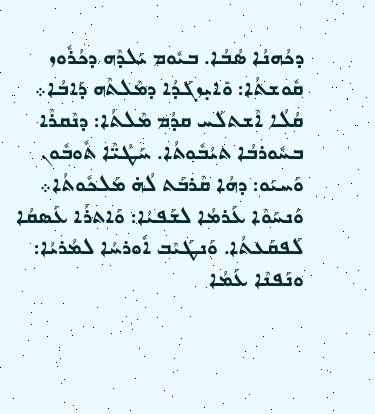ܕܟܳܗܢܳܐ ܣܳܒܳܐ. ܒܝܽܘܡ ܝܰܠܕܶܗ ܕܟܳܪܽܘܙ ܩܽܘܫܬܳܐ: ܘܺܐܝ̣ܙܓܰܕܳܐ ܕܡܶܠܬܶܗ ܕܰܐܒܳܐ܀
ܩܳܠܳܐ ܐܶܫܬܠܰܚ ܩܕܳܡ ܡܶܠܬܳܐ: ܕܢܶܩܪܶܐ ܒܚܽܘܪܒܳܐ ܬܝܳܒܽܘܬܳܐ. ܚܰܛܳܝ̈ܶܐ ܬܽܘܒܽܘܢ ܘܰܚܝܰܘ: ܕܗܳܐ ܩܶܪܒܰܬ ܠܳܗ̇ ܡܰܠܟܽܘܬܳܐ܀
ܘܰܢܚܰܘܶܐ ܥܰܪܡܳܐ ܠܫܰܦܝܳܐ: ܘܰܐܬܪܳܐ ܥܰܣܩܳܐ ܠܰܦܩܰܥܬܳܐ. ܘܰܢܛܰܝܶܒ ܐܽܘܪܚܳܐ ܠܡܳܪܝܳܐ: ܘܢܰܦܢܶܐ ܥܰܡܳܐ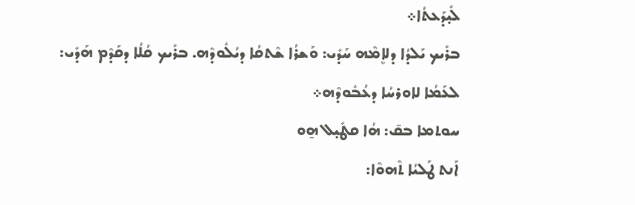ܠܺܝ̣ܕܰܥܬܳܐ܀
ܒܪܺܝܟ ܝܰܠܕܳܐ ܕܠܐܷܡܶܗ ܚܰܕܺܝ: ܘܰܫܪܳܐ ܫܶܬܩܳܐ ܕܝܳܠܽܘܕܶܗ. ܒܪܺܝܟ ܩܳܠܳܐ ܕܩܰܕܶܡ ܗܰܕܺܝ: ܠܥܰܡܳܐ ܠܐܘܪܚܳܐ ܕܥܳܒܽܘܕܶܗ܀
ܚܘܬܡܐ ܒܩ̄: ܗܳܐ ܩܛܺܝ̣ܠ ܗ̱ܘ
ܐܰܢܬ ܛܰܠܝܳܐ ܬܶܗܘܶܐ: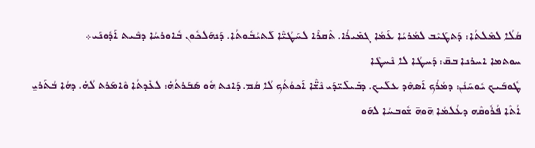ܩܳܠܳܐ ܠܡܶܠܬܳܐ: ܕܰܬܛܰܝܶܒ ܠܡܳܪܝܳܐ ܥܰܡܳܐ ܓܡܺܝܪܳܐ. ܬܶܩܪܶܐ ܠܚܰܛܳܝ̈ܶܐ ܠܰܬܝܳܒܽܘܬܳܐ. ܕܰܢܗܰܠܟܽܘܢ ܒܽܐܘܪܚܳܐ ܕܒܶܝܬ ܐܰܕܽܘܢܰܝ܀
ܚܘܬܡܐ ܐܚܪܢܐ ܒܩ̄: ܕܰܚܛܳܐ ܠܐ ܢܶܚܛܶܐ
ܛܽܘܒܰܝܟ ܝܽܘܚܰܢܳܢ: ܕܡܳܪܳܟ ܐܰܣܗܶܕ ܥܠܰܝܟ. ܕܒܺܝܠܺܝ̈ܕܰܝ ܢܶܫ̈ܶܐ ܐܰܟܘܳܬܳܟ ܠܳܐ ܩܳܡ. ܕܰܐܢܬ ܗܽܘ ܣܰܒܰܪܬܳܗ̇: ܠܥܺܕܬܳܐ ܘܶܐܡܰܪܬ ܠܳܗ̇. ܕܗܳܐ ܒܳܬܰܪܝ̱ ܐܳܬܶܐ ܦܳܪܽܘܩܶܗ ܕܥܳܠܡܳܐ ܗ̄ܘܗ̄ ܫܽܘܒܚܳܐ ܠܗܰܘ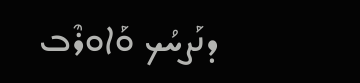ܕܢܰܨܚܳܟ ܘܰܐܘܪܶܒ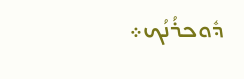ܕܽܘܟܪܳܢܳܟ܀